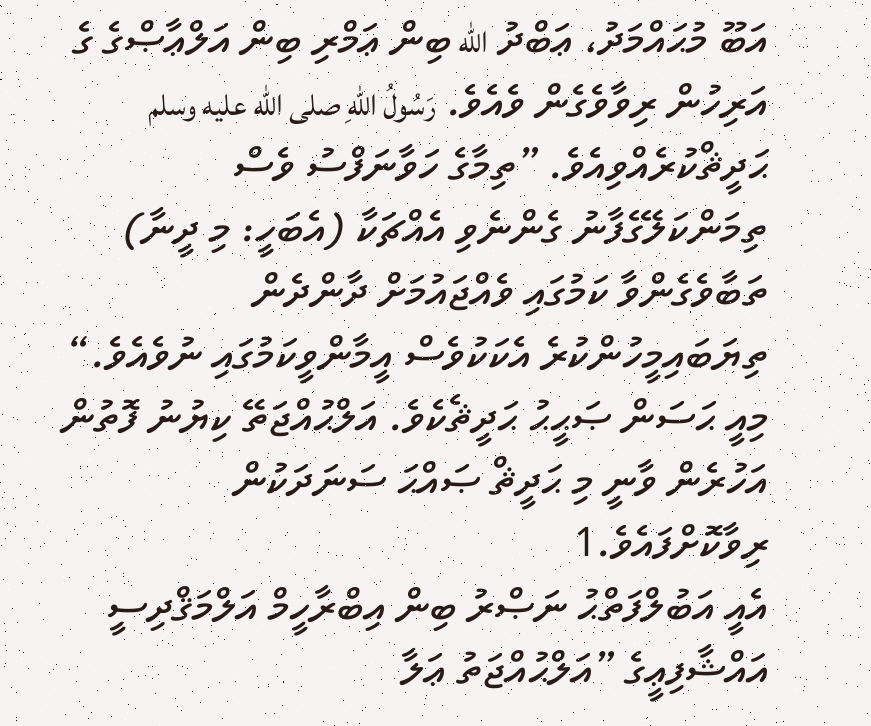އަބޫ މުޙައްމަދު، ޢަބްދު الله ބިން ޢަމްރި ބިން އަލްޢާޞްގެ ގެ އަރިހުން ރިވާވެގެން ވެއެވެ. رَسُولُ اللهِ صلى الله عليه وسلم ޙަދީޘްކުރެއްވިއެވެ. ”ތިމާގެ ހަވާނަފްސު ވެސް ތިމަންކަލޭގެފާނު ގެންނެވި އެއްޗަކާ (އެބަހީ: މި ދީނާ) ތަބާވެގެންވާ ކަމުގައި ވެއްޖައުމަށް ދާންދެން ތިޔަބައިމީހުންކުރެ އެކަކުވެސް އީމާންވީކަމުގައި ނުވެއެވެ.“
މިއީ ޙަސަން ޞަޙީޙު ޙަދީޘެކެވެ. އަލްޙުއްޖަތޭ ކިޔުނު ފޮތުން އަހުރެން ވާނީ މި ޙަދީޘް ޞައްޙަ ސަނަދަކުން ރިވާކޮށްފައެވެ.1
އެއީ އަބުލްފަތްޙު ނަޞްރު ބިން އިބްރާހީމް އަލްމަޤްދިސީ އައްޝާފިޢީގެ ”އަލްޙުއްޖަތު ޢަލާ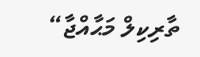ތާރިކިލް މަޙާއްޖާ“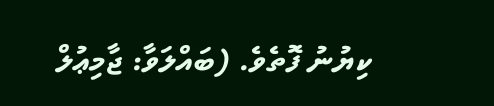ކިޔުނު ފޮތެވެ. (ބައްލަވާ: ޖާމިޢުލް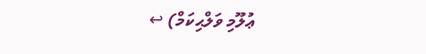ޢުލޫމި ވަލްޙިކަމް) ↩